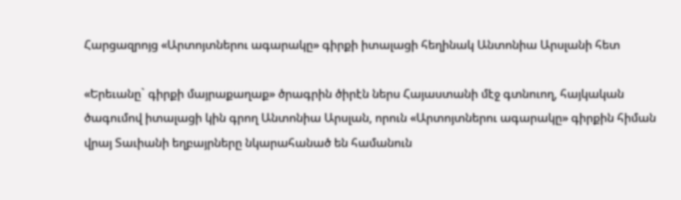Հարցազրոյց «Արտոյտներու ագարակը» գիրքի իտալացի հեղինակ Անտոնիա Արսլանի հետ

«Երեւանը` գիրքի մայրաքաղաք» ծրագրին ծիրէն ներս Հայաստանի մէջ գտնուող, հայկական ծագումով իտալացի կին գրող Անտոնիա Արսլան, որուն «Արտոյտներու ագարակը» գիրքին հիման վրայ Տաւիանի եղբայրները նկարահանած են համանուն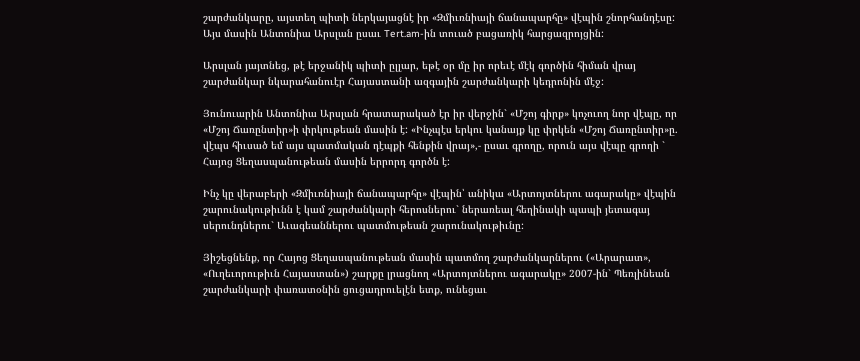շարժանկարը, այստեղ պիտի ներկայացնէ իր «Զմիւռնիայի ճանապարհը» վէպին շնորհանդէսը: Այս մասին Անտոնիա Արսլան ըսաւ Tert.am-ին տուած բացառիկ հարցազրոյցին:

Արսլան յայտնեց, թէ երջանիկ պիտի ըլլար, եթէ օր մը իր որեւէ մէկ գործին հիման վրայ շարժանկար նկարահանուէր Հայաստանի ազգային շարժանկարի կեդրոնին մէջ:

Յունուարին Անտոնիա Արսլան հրատարակած էր իր վերջին` «Մշոյ գիրք» կոչուող նոր վէպը, որ «Մշոյ Ճառընտիր»ի փրկութեան մասին է: «Ինչպէս երկու կանայք կը փրկեն «Մշոյ Ճառընտիր»ը. վէպս հիւսած եմ այս պատմական դէպքի հենքին վրայ»,- ըսաւ գրողը, որուն այս վէպը գրողի ` Հայոց Ցեղասպանութեան մասին երրորդ գործն է:

Ինչ կը վերաբերի «Զմիւռնիայի ճանապարհը» վէպին՝ անիկա «Արտոյտներու ագարակը» վէպին շարունակութիւնն է կամ շարժանկարի հերոսներու` ներառեալ հեղինակի պապի յետագայ սերունդներու` Աւագեաններու պատմութեան շարունակութիւնը:

Յիշեցնենք, որ Հայոց Ցեղասպանութեան մասին պատմող շարժանկարներու («Արարատ», «Ուղեւորութիւն Հայաստան») շարքը լրացնող «Արտոյտներու ագարակը» 2007-ին` Պեռլինեան շարժանկարի փառատօնին ցուցադրուելէն ետք, ունեցաւ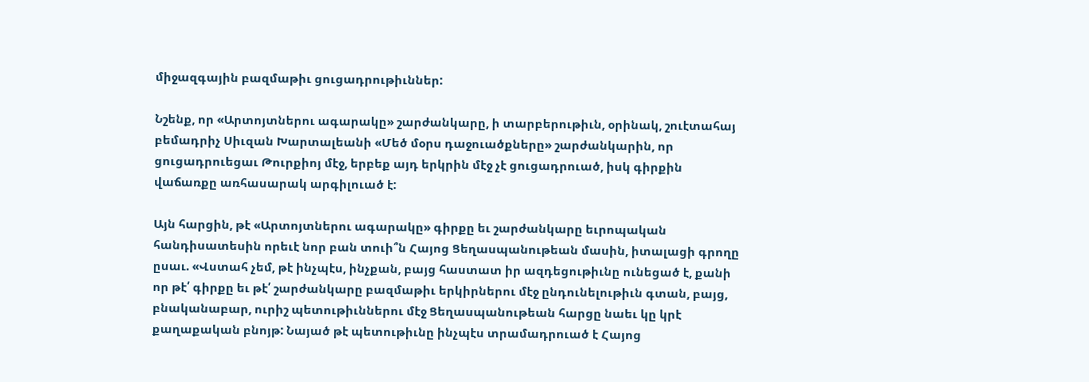միջազգային բազմաթիւ ցուցադրութիւններ:

Նշենք, որ «Արտոյտներու ագարակը» շարժանկարը, ի տարբերութիւն, օրինակ, շուէտահայ բեմադրիչ Սիւզան Խարտալեանի «Մեծ մօրս դաջուածքները» շարժանկարին, որ ցուցադրուեցաւ Թուրքիոյ մէջ, երբեք այդ երկրին մէջ չէ ցուցադրուած, իսկ գիրքին վաճառքը առհասարակ արգիլուած է:

Այն հարցին, թէ «Արտոյտներու ագարակը» գիրքը եւ շարժանկարը եւրոպական հանդիսատեսին որեւէ նոր բան տուի՞ն Հայոց Ցեղասպանութեան մասին, իտալացի գրողը ըսաւ. «Վստահ չեմ, թէ ինչպէս, ինչքան, բայց հաստատ իր ազդեցութիւնը ունեցած է, քանի որ թէ՛ գիրքը եւ թէ՛ շարժանկարը բազմաթիւ երկիրներու մէջ ընդունելութիւն գտան, բայց, բնականաբար, ուրիշ պետութիւններու մէջ Ցեղասպանութեան հարցը նաեւ կը կրէ քաղաքական բնոյթ: Նայած թէ պետութիւնը ինչպէս տրամադրուած է Հայոց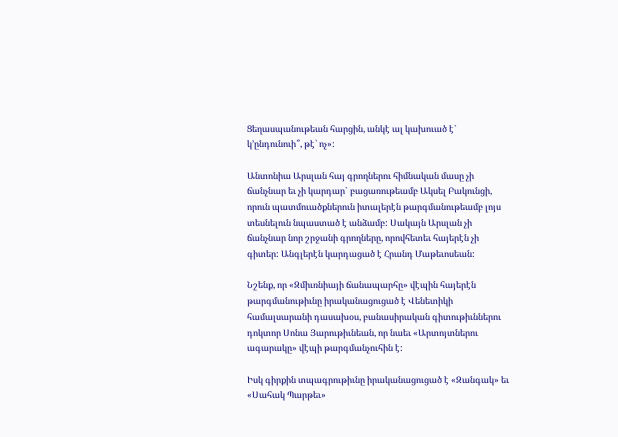Ցեղասպանութեան հարցին, անկէ ալ կախուած է` կ’ընդունուի՞, թէ՝ ոչ»:

Անտոնիա Արսլան հայ գրողներու հիմնական մասը չի ճանչնար եւ չի կարդար` բացառութեամբ Ակսել Բակունցի, որուն պատմուածքներուն իտալերէն թարգմանութեամբ լոյս տեսնելուն նպաստած է անձամբ: Սակայն Արսլան չի ճանչնար նոր շրջանի գրողները, որովհետեւ հայերէն չի գիտեր: Անգլերէն կարդացած է Հրանդ Մաթեւոսեան:

Նշենք, որ «Զմիւռնիայի ճանապարհը» վէպին հայերէն թարգմանութիւնը իրականացուցած է Վենետիկի համալսարանի դասախօս, բանասիրական գիտութիւններու դոկտոր Սոնա Յարութիւնեան, որ նաեւ «Արտոյտներու ագարակը» վէպի թարգմանչուհին է:

Իսկ գիրքին տպագրութիւնը իրականացուցած է «Զանգակ» եւ «Սահակ Պարթեւ»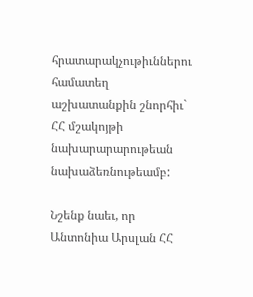հրատարակչութիւններու համատեղ աշխատանքին շնորհիւ` ՀՀ մշակոյթի նախարարարութեան նախաձեռնութեամբ:

Նշենք նաեւ, որ Անտոնիա Արսլան ՀՀ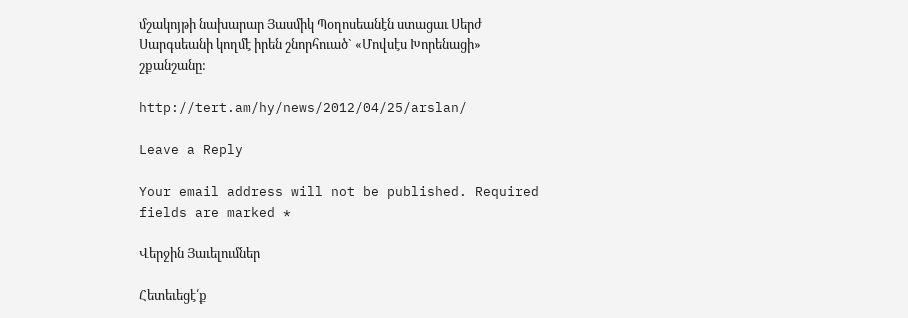մշակոյթի նախարար Յասմիկ Պօղոսեանէն ստացաւ Սերժ Սարգսեանի կողմէ իրեն շնորհուած` «Մովսէս Խորենացի» շքանշանը:

http://tert.am/hy/news/2012/04/25/arslan/

Leave a Reply

Your email address will not be published. Required fields are marked *

Վերջին Յաւելումներ

Հետեւեցէ՛ք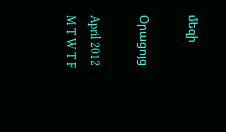մեզի

Օրացոյց

April 2012
M T W T F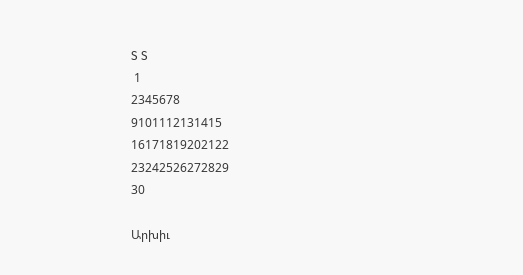S S
 1
2345678
9101112131415
16171819202122
23242526272829
30

Արխիւ